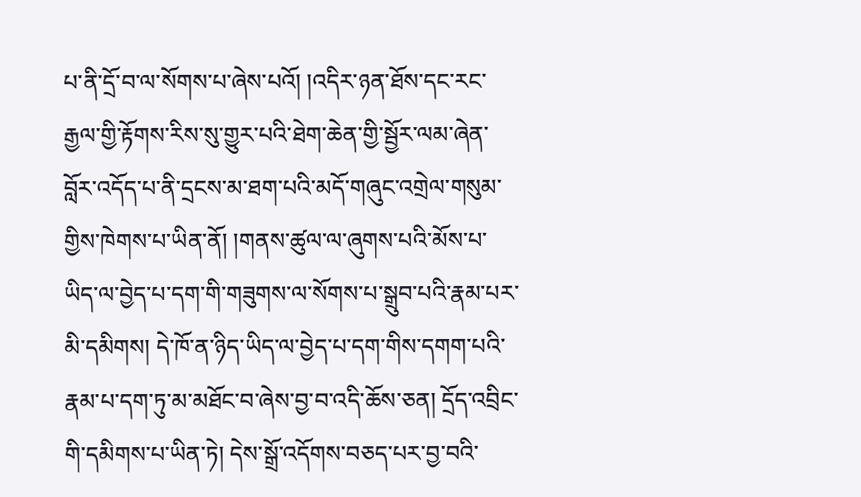པ་ནི་དྲོ་བ་ལ་སོགས་པ་ཞེས་པའོ། །འདིར་ཉན་ཐོས་དང་རང་རྒྱལ་གྱི་རྟོགས་རིས་སུ་གྱུར་པའི་ཐེག་ཆེན་གྱི་སྦྱོར་ལམ་ཞེན་བློར་འདོད་པ་ནི་དྲངས་མ་ཐག་པའི་མདོ་གཞུང་འགྲེལ་གསུམ་གྱིས་ཁེགས་པ་ཡིན་ནོ། །གནས་ཚུལ་ལ་ཞུགས་པའི་མོས་པ་ཡིད་ལ་བྱེད་པ་དག་གི་གཟུགས་ལ་སོགས་པ་སྒྲུབ་པའི་རྣམ་པར་མི་དམིགས། དེ་ཁོ་ན་ཉིད་ཡིད་ལ་བྱེད་པ་དག་གིས་དགག་པའི་རྣམ་པ་དག་ཏུ་མ་མཐོང་བ་ཞེས་བྱ་བ་འདི་ཆོས་ཅན། དྲོད་འབྲིང་གི་དམིགས་པ་ཡིན་ཏེ། དེས་སྒྲོ་འདོགས་བཅད་པར་བྱ་བའི་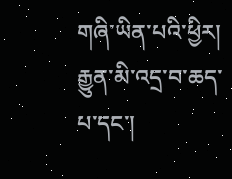གཞི་ཡིན་པའི་ཕྱིར། རྒྱུན་མི་འདྲ་བ་ཆད་པ་དང་།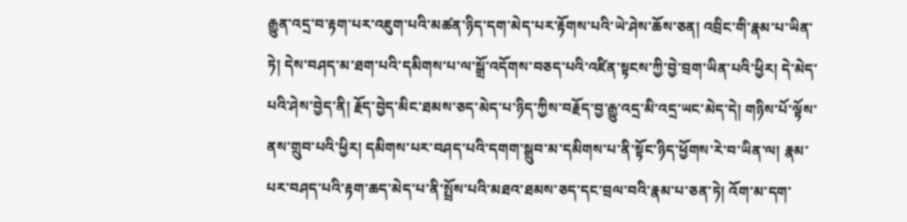རྒྱུན་འདྲ་བ་རྟག་པར་འཇུག་པའི་མཚན་ཉིད་དག་མེད་པར་རྟོགས་པའི་ཡེ་ཤེས་ཆོས་ཅན། འབྲིང་གི་རྣམ་པ་ཡིན་ཏེ། དེས་བཤད་མ་ཐག་པའི་དམིགས་པ་ལ་སྒྲོ་འདོགས་བཅད་པའི་འཛིན་སྟངས་ཀྱི་བྱེ་བྲག་ཡིན་པའི་ཕྱིར། དེ་མེད་པའི་ཤེས་བྱེད་ནི། རྗོད་བྱེད་མིང་ཐམས་ཅད་མེད་པ་ཉིད་ཀྱིས་བརྗོད་བྱ་རྒྱུ་འདྲ་མི་འདྲ་ཡང་མེད་དེ། གཉིས་པོ་ལྟོས་ནས་གྲུབ་པའི་ཕྱིར། དམིགས་པར་བཤད་པའི་དགག་སྒྲུབ་མ་དམིགས་པ་ནི་སྟོང་ཉིད་ཕྱོགས་རེ་བ་ཡིན་ལ། རྣམ་པར་བཤད་པའི་རྟག་ཆད་མེད་པ་ནི་སྤྲོས་པའི་མཐའ་ཐམས་ཅད་དང་བྲལ་བའི་རྣམ་པ་ཅན་ཏེ། འོག་མ་དག་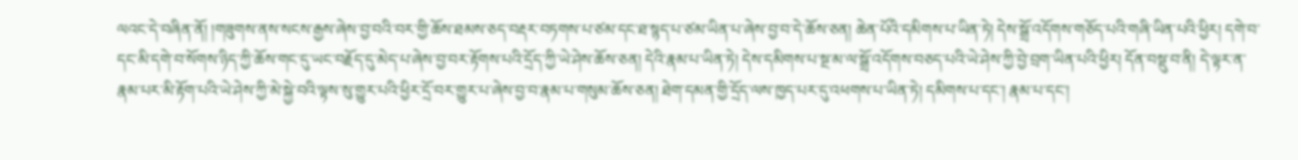ལའང་དེ་བཞིན་ནོ། །གཟུགས་ནས་སངས་རྒྱས་ཞེས་བྱ་བའི་བར་གྱི་ཆོས་ཐམས་ཅད་བརྡར་བཏགས་པ་ཙམ་དང་ཐ་སྙད་པ་ཙམ་ཡིན་པ་ཞེས་བྱ་བ་དེ་ཆོས་ཅན། ཆེན་པོའི་དམིགས་པ་ཡིན་ཏེ། དེས་སྒྲོ་འདོགས་གཅོད་པའི་གཞི་ཡིན་པའི་ཕྱིར། དགེ་བ་དང་མི་དགེ་བ་སོགས་ཉིད་ཀྱི་ཆོས་གང་དུ་ཡང་བརྗོད་དུ་མེད་པ་ཞེས་བྱ་བར་རྟོགས་པའི་དྲོད་ཀྱི་ཡེ་ཤེས་ཆོས་ཅན། དེའི་རྣམ་པ་ཡིན་ཏེ། དེས་དམིགས་པ་སྔ་མ་ལ་སྒྲོ་འདོགས་བཅད་པའི་ཡེ་ཤེས་ཀྱི་བྱེ་བྲག་ཡིན་པའི་ཕྱིར། དོན་བསྡུ་བ་ནི། དེ་ལྟར་ན་རྣམ་པར་མི་རྟོག་པའི་ཡེ་ཤེས་ཀྱི་མེ་སྐྱེ་བའི་ལྟས་སུ་གྱུར་པའི་ཕྱིར་དྲོ་བར་གྱུར་པ་ཞེས་བྱ་བ་རྣམ་པ་གསུམ་ཆོས་ཅན། ཐེག་དམན་གྱི་དྲོད་ལས་ཁྱད་པར་དུ་འཕགས་པ་ཡིན་ཏེ། དམིགས་པ་དང་། རྣམ་པ་དང་།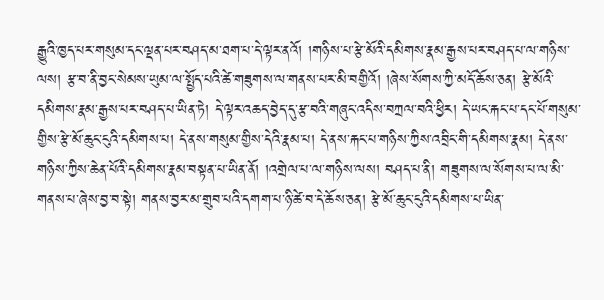རྒྱུའི་ཁྱད་པར་གསུམ་དང་ལྡན་པར་བཤད་མ་ཐག་པ་དེ་ལྟར་ནའོ། །གཉིས་པ་རྩེ་མོའི་དམིགས་རྣམ་རྒྱས་པར་བཤད་པ་ལ་གཉིས་ལས། རྩ་བ་ནི་བྱང་སེམས་ཡུམ་ལ་སྤྱོད་པའི་ཚེ་གཟུགས་ལ་གནས་པར་མི་བགྱིའོ། །ཞེས་སོགས་ཀྱི་མདོ་ཆོས་ཅན། རྩེ་མོའི་དམིགས་རྣམ་རྒྱས་པར་བཤད་པ་ཡིན་ཏེ། དེ་ལྟར་འཆད་བྱེད་དུ་རྩ་བའི་གཞུང་འདིས་བཀྲལ་བའི་ཕྱིར། དེ་ཡང་རྐང་པ་དང་པོ་གསུམ་གྱིས་རྩེ་མོ་ཆུང་ངུའི་དམིགས་པ། དེ་ནས་གསུམ་གྱིས་དེའི་རྣམ་པ། དེ་ནས་རྐང་པ་གཉིས་ཀྱིས་འབྲིང་གི་དམིགས་རྣམ། དེ་ནས་གཉིས་ཀྱིས་ཆེན་པོའི་དམིགས་རྣམ་བསྟན་པ་ཡིན་ནོ། །འགྲེལ་པ་ལ་གཉིས་ལས། བཤད་པ་ནི། གཟུགས་ལ་སོགས་པ་ལ་མི་གནས་པ་ཞེས་བྱ་བ་སྟེ། གནས་བྱར་མ་གྲུབ་པའི་དགག་པ་ཉི་ཚེ་བ་དེ་ཆོས་ཅན། རྩེ་མོ་ཆུང་ངུའི་དམིགས་པ་ཡིན་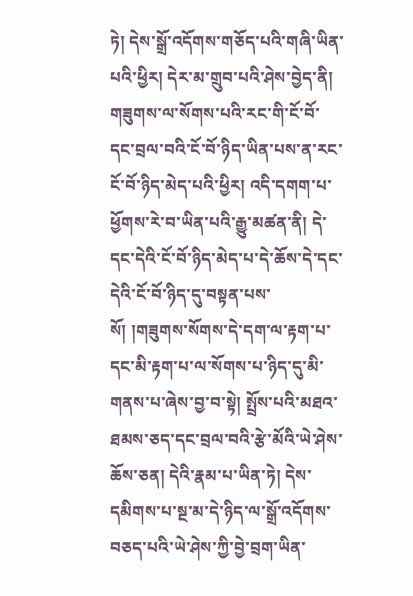ཏེ། དེས་སྒྲོ་འདོགས་གཅོད་པའི་གཞི་ཡིན་པའི་ཕྱིར། དེར་མ་གྲུབ་པའི་ཤེས་བྱེད་ནི། གཟུགས་ལ་སོགས་པའི་རང་གི་ངོ་བོ་དང་བྲལ་བའི་ངོ་བོ་ཉིད་ཡིན་པས་ན་རང་ངོ་བོ་ཉིད་མེད་པའི་ཕྱིར། འདི་དགག་པ་ཕྱོགས་རེ་བ་ཡིན་པའི་རྒྱུ་མཚན་ནི། དེ་དང་དེའི་ངོ་བོ་ཉིད་མེད་པ་དེ་ཆོས་དེ་དང་དེའི་ངོ་བོ་ཉིད་དུ་བསྟན་པས་སོ། །གཟུགས་སོགས་དེ་དག་ལ་རྟག་པ་དང་མི་རྟག་པ་ལ་སོགས་པ་ཉིད་དུ་མི་གནས་པ་ཞེས་བྱ་བ་སྟེ། སྤྲོས་པའི་མཐའ་ཐམས་ཅད་དང་བྲལ་བའི་རྩེ་མོའི་ཡེ་ཤེས་ཆོས་ཅན། དེའི་རྣམ་པ་ཡིན་ཏེ། དེས་དམིགས་པ་སྔ་མ་དེ་ཉིད་ལ་སྒྲོ་འདོགས་བཅད་པའི་ཡེ་ཤེས་ཀྱི་བྱེ་བྲག་ཡིན་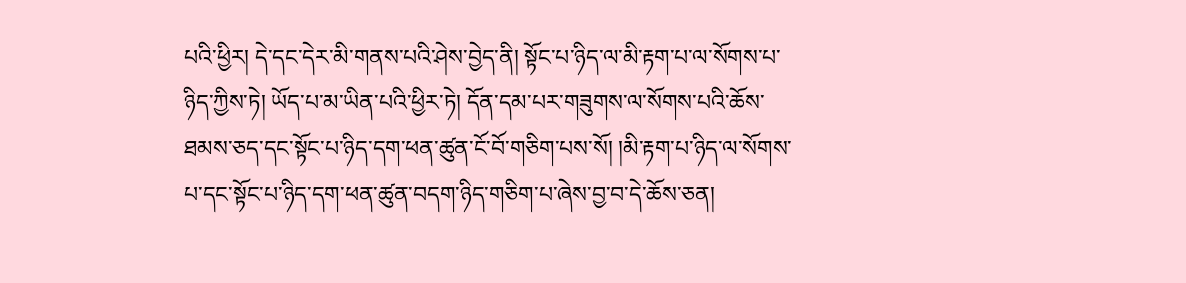པའི་ཕྱིར། དེ་དང་དེར་མི་གནས་པའི་ཤེས་བྱེད་ནི། སྟོང་པ་ཉིད་ལ་མི་རྟག་པ་ལ་སོགས་པ་ཉིད་ཀྱིས་ཏེ། ཡོད་པ་མ་ཡིན་པའི་ཕྱིར་ཏེ། དོན་དམ་པར་གཟུགས་ལ་སོགས་པའི་ཆོས་ཐམས་ཅད་དང་སྟོང་པ་ཉིད་དག་ཕན་ཚུན་ངོ་བོ་གཅིག་པས་སོ། །མི་རྟག་པ་ཉིད་ལ་སོགས་པ་དང་སྟོང་པ་ཉིད་དག་ཕན་ཚུན་བདག་ཉིད་གཅིག་པ་ཞེས་བྱ་བ་དེ་ཆོས་ཅན།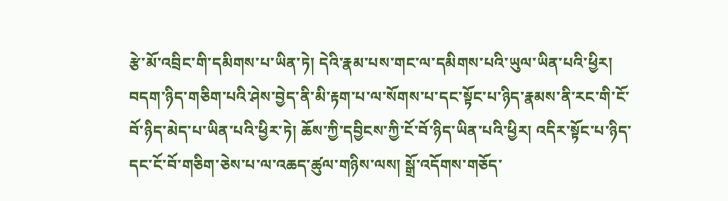རྩེ་མོ་འབྲིང་གི་དམིགས་པ་ཡིན་ཏེ། དེའི་རྣམ་པས་གང་ལ་དམིགས་པའི་ཡུལ་ཡིན་པའི་ཕྱིར། བདག་ཉིད་གཅིག་པའི་ཤེས་བྱེད་ནི་མི་རྟག་པ་ལ་སོགས་པ་དང་སྟོང་པ་ཉིད་རྣམས་ནི་རང་གི་ངོ་བོ་ཉིད་མེད་པ་ཡིན་པའི་ཕྱིར་ཏེ། ཆོས་ཀྱི་དབྱིངས་ཀྱི་ངོ་བོ་ཉིད་ཡིན་པའི་ཕྱིར། འདིར་སྟོང་པ་ཉིད་དང་ངོ་བོ་གཅིག་ཅེས་པ་ལ་འཆད་ཚུལ་གཉིས་ལས། སྒྲོ་འདོགས་གཅོད་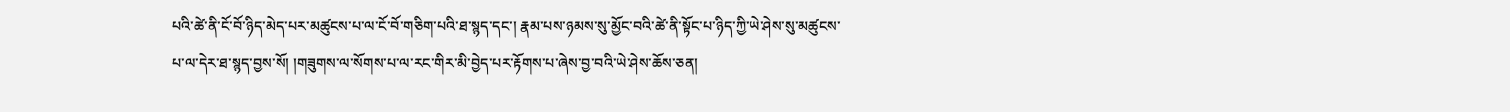པའི་ཚེ་ནི་ངོ་བོ་ཉིད་མེད་པར་མཚུངས་པ་ལ་ངོ་བོ་གཅིག་པའི་ཐ་སྙད་དང་། རྣམ་པས་ཉམས་སུ་མྱོང་བའི་ཚེ་ནི་སྟོང་པ་ཉིད་ཀྱི་ཡེ་ཤེས་སུ་མཚུངས་པ་ལ་དེར་ཐ་སྙད་བྱས་སོ། །གཟུགས་ལ་སོགས་པ་ལ་རང་གིར་མི་བྱེད་པར་རྟོགས་པ་ཞེས་བྱ་བའི་ཡེ་ཤེས་ཆོས་ཅན།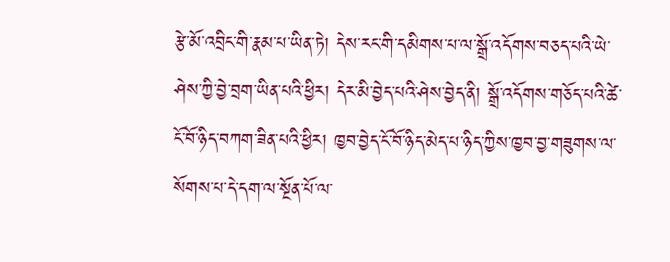རྩེ་མོ་འབྲིང་གི་རྣམ་པ་ཡིན་ཏེ། དེས་རང་གི་དམིགས་པ་ལ་སྒྲོ་འདོགས་བཅད་པའི་ཡེ་ཤེས་ཀྱི་བྱེ་བྲག་ཡིན་པའི་ཕྱིར། དེར་མི་བྱེད་པའི་ཤེས་བྱེད་ནི། སྒྲོ་འདོགས་གཅོད་པའི་ཚེ་ངོ་བོ་ཉིད་བཀག་ཟིན་པའི་ཕྱིར། ཁྱབ་བྱེད་ངོ་བོ་ཉིད་མེད་པ་ཉིད་ཀྱིས་ཁྱབ་བྱ་གཟུགས་ལ་སོགས་པ་དེ་དག་ལ་སྔོན་པོ་ལ་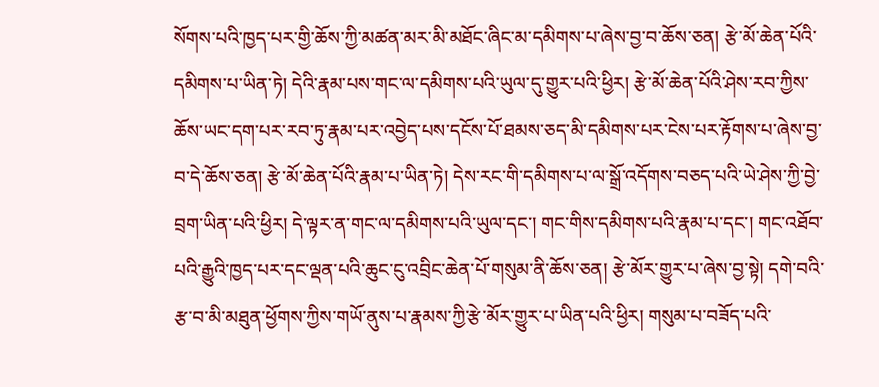སོགས་པའི་ཁྱད་པར་གྱི་ཆོས་ཀྱི་མཚན་མར་མི་མཐོང་ཞིང་མ་དམིགས་པ་ཞེས་བྱ་བ་ཆོས་ཅན། རྩེ་མོ་ཆེན་པོའི་དམིགས་པ་ཡིན་ཏེ། དེའི་རྣམ་པས་གང་ལ་དམིགས་པའི་ཡུལ་དུ་གྱུར་པའི་ཕྱིར། རྩེ་མོ་ཆེན་པོའི་ཤེས་རབ་ཀྱིས་ཆོས་ཡང་དག་པར་རབ་ཏུ་རྣམ་པར་འབྱེད་པས་དངོས་པོ་ཐམས་ཅད་མི་དམིགས་པར་ངེས་པར་རྟོགས་པ་ཞེས་བྱ་བ་དེ་ཆོས་ཅན། རྩེ་མོ་ཆེན་པོའི་རྣམ་པ་ཡིན་ཏེ། དེས་རང་གི་དམིགས་པ་ལ་སྒྲོ་འདོགས་བཅད་པའི་ཡེ་ཤེས་ཀྱི་བྱེ་བྲག་ཡིན་པའི་ཕྱིར། དེ་ལྟར་ན་གང་ལ་དམིགས་པའི་ཡུལ་དང་། གང་གིས་དམིགས་པའི་རྣམ་པ་དང་། གང་འཐོབ་པའི་རྒྱུའི་ཁྱད་པར་དང་ལྡན་པའི་ཆུང་ངུ་འབྲིང་ཆེན་པོ་གསུམ་ནི་ཆོས་ཅན། རྩེ་མོར་གྱུར་པ་ཞེས་བྱ་སྟེ། དགེ་བའི་རྩ་བ་མི་མཐུན་ཕྱོགས་ཀྱིས་གཡོ་ནུས་པ་རྣམས་ཀྱི་རྩེ་མོར་གྱུར་པ་ཡིན་པའི་ཕྱིར། གསུམ་པ་བཟོད་པའི་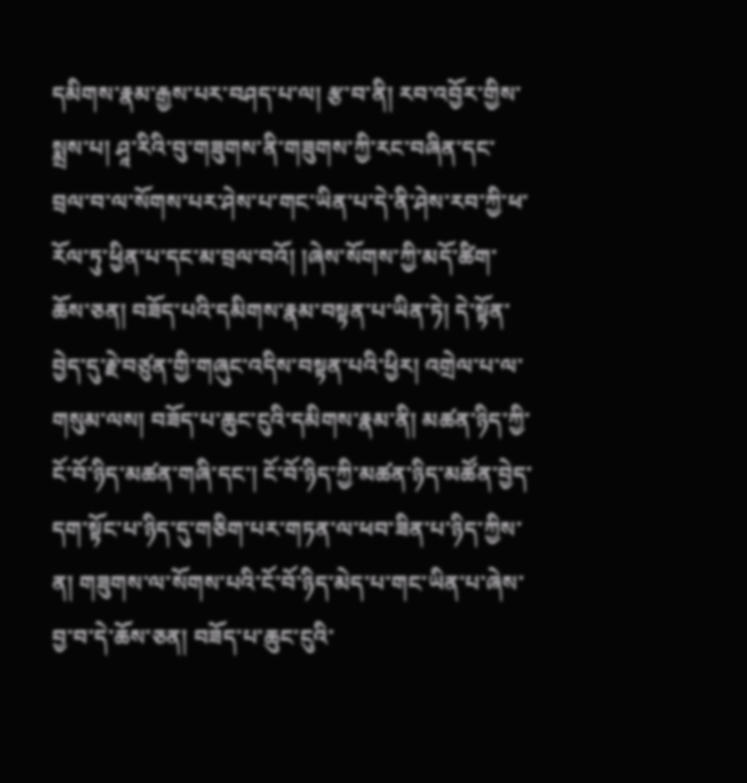དམིགས་རྣམ་རྒྱས་པར་བཤད་པ་ལ། རྩ་བ་ནི། རབ་འབྱོར་གྱིས་སྨྲས་པ། ཤཱ་རིའི་བུ་གཟུགས་ནི་གཟུགས་ཀྱི་རང་བཞིན་དང་བྲལ་བ་ལ་སོགས་པར་ཤེས་པ་གང་ཡིན་པ་དེ་ནི་ཤེས་རབ་ཀྱི་ཕ་རོལ་ཏུ་ཕྱིན་པ་དང་མ་བྲལ་བའོ། །ཞེས་སོགས་ཀྱི་མདོ་ཚིག་ཆོས་ཅན། བཟོད་པའི་དམིགས་རྣམ་བསྟན་པ་ཡིན་ཏེ། དེ་སྟོན་བྱེད་དུ་རྗེ་བཙུན་གྱི་གཞུང་འདིས་བསྟན་པའི་ཕྱིར། འགྲེལ་པ་ལ་གསུམ་ལས། བཟོད་པ་ཆུང་ངུའི་དམིགས་རྣམ་ནི། མཚན་ཉིད་ཀྱི་ངོ་བོ་ཉིད་མཚན་གཞི་དང་། ངོ་བོ་ཉིད་ཀྱི་མཚན་ཉིད་མཚོན་བྱེད་དག་སྟོང་པ་ཉིད་དུ་གཅིག་པར་གཏན་ལ་ཕབ་ཟིན་པ་ཉིད་ཀྱིས་ན། གཟུགས་ལ་སོགས་པའི་ངོ་བོ་ཉིད་མེད་པ་གང་ཡིན་པ་ཞེས་བྱ་བ་དེ་ཆོས་ཅན། བཟོད་པ་ཆུང་ངུའི་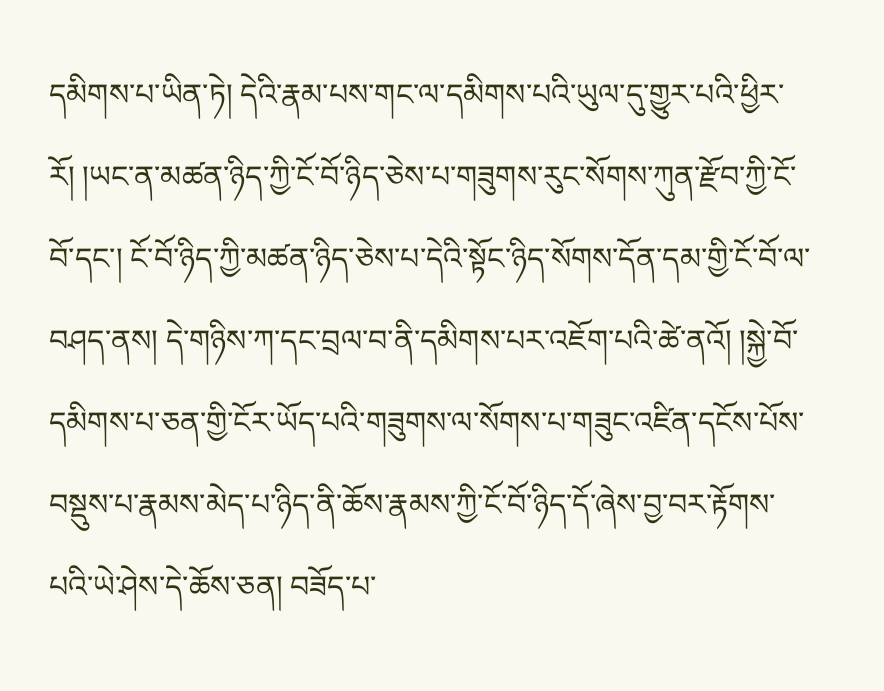དམིགས་པ་ཡིན་ཏེ། དེའི་རྣམ་པས་གང་ལ་དམིགས་པའི་ཡུལ་དུ་གྱུར་པའི་ཕྱིར་རོ། །ཡང་ན་མཚན་ཉིད་ཀྱི་ངོ་བོ་ཉིད་ཅེས་པ་གཟུགས་རུང་སོགས་ཀུན་རྫོབ་ཀྱི་ངོ་བོ་དང་། ངོ་བོ་ཉིད་ཀྱི་མཚན་ཉིད་ཅེས་པ་དེའི་སྟོང་ཉིད་སོགས་དོན་དམ་གྱི་ངོ་བོ་ལ་བཤད་ནས། དེ་གཉིས་ཀ་དང་བྲལ་བ་ནི་དམིགས་པར་འཇོག་པའི་ཚེ་ནའོ། །སྐྱེ་བོ་དམིགས་པ་ཅན་གྱི་ངོར་ཡོད་པའི་གཟུགས་ལ་སོགས་པ་གཟུང་འཛིན་དངོས་པོས་བསྡུས་པ་རྣམས་མེད་པ་ཉིད་ནི་ཆོས་རྣམས་ཀྱི་ངོ་བོ་ཉིད་དོ་ཞེས་བྱ་བར་རྟོགས་པའི་ཡེ་ཤེས་དེ་ཆོས་ཅན། བཟོད་པ་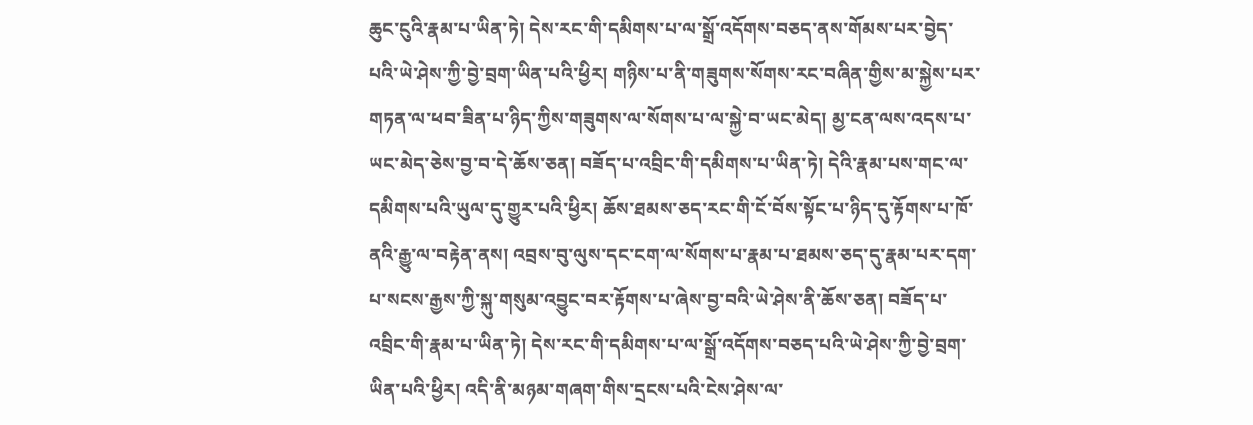ཆུང་ངུའི་རྣམ་པ་ཡིན་ཏེ། དེས་རང་གི་དམིགས་པ་ལ་སྒྲོ་འདོགས་བཅད་ནས་གོམས་པར་བྱེད་པའི་ཡེ་ཤེས་ཀྱི་བྱེ་བྲག་ཡིན་པའི་ཕྱིར། གཉིས་པ་ནི་གཟུགས་སོགས་རང་བཞིན་གྱིས་མ་སྐྱེས་པར་གཏན་ལ་ཕབ་ཟིན་པ་ཉིད་ཀྱིས་གཟུགས་ལ་སོགས་པ་ལ་སྐྱེ་བ་ཡང་མེད། མྱ་ངན་ལས་འདས་པ་ཡང་མེད་ཅེས་བྱ་བ་དེ་ཆོས་ཅན། བཟོད་པ་འབྲིང་གི་དམིགས་པ་ཡིན་ཏེ། དེའི་རྣམ་པས་གང་ལ་དམིགས་པའི་ཡུལ་དུ་གྱུར་པའི་ཕྱིར། ཆོས་ཐམས་ཅད་རང་གི་ངོ་བོས་སྟོང་པ་ཉིད་དུ་རྟོགས་པ་ཁོ་ནའི་རྒྱུ་ལ་བརྟེན་ནས། འབྲས་བུ་ལུས་དང་ངག་ལ་སོགས་པ་རྣམ་པ་ཐམས་ཅད་དུ་རྣམ་པར་དག་པ་སངས་རྒྱས་ཀྱི་སྐུ་གསུམ་འབྱུང་བར་རྟོགས་པ་ཞེས་བྱ་བའི་ཡེ་ཤེས་ནི་ཆོས་ཅན། བཟོད་པ་འབྲིང་གི་རྣམ་པ་ཡིན་ཏེ། དེས་རང་གི་དམིགས་པ་ལ་སྒྲོ་འདོགས་བཅད་པའི་ཡེ་ཤེས་ཀྱི་བྱེ་བྲག་ཡིན་པའི་ཕྱིར། འདི་ནི་མཉམ་གཞག་གིས་དྲངས་པའི་ངེས་ཤེས་ལ་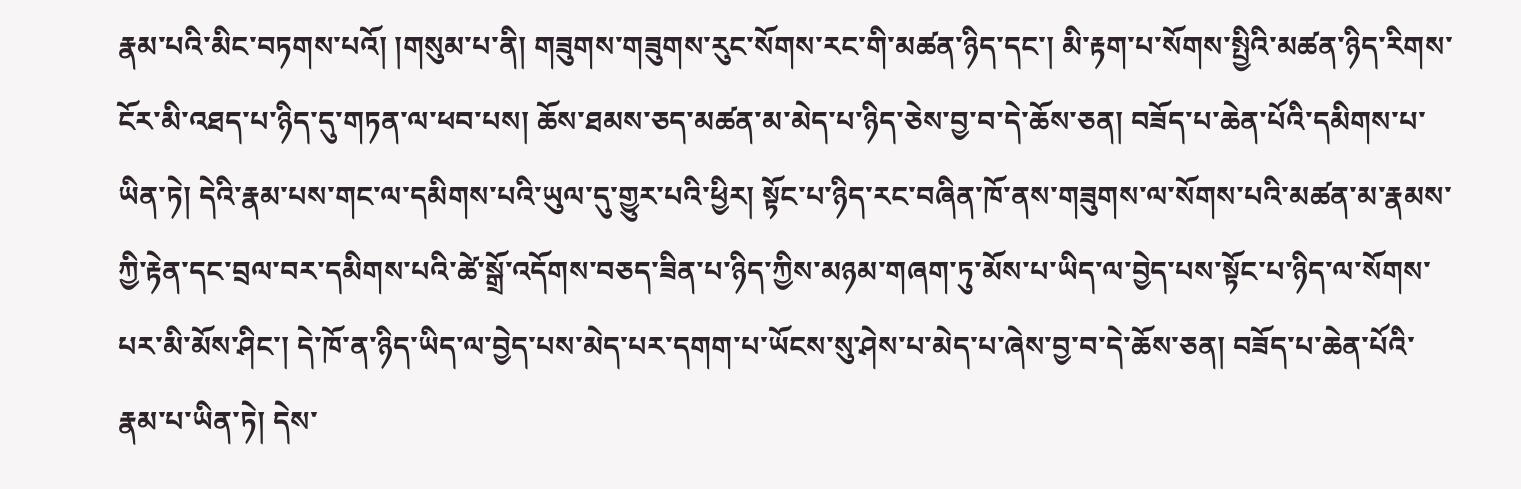རྣམ་པའི་མིང་བཏགས་པའོ། །གསུམ་པ་ནི། གཟུགས་གཟུགས་རུང་སོགས་རང་གི་མཚན་ཉིད་དང་། མི་རྟག་པ་སོགས་སྤྱིའི་མཚན་ཉིད་རིགས་ངོར་མི་འཐད་པ་ཉིད་དུ་གཏན་ལ་ཕབ་པས། ཆོས་ཐམས་ཅད་མཚན་མ་མེད་པ་ཉིད་ཅེས་བྱ་བ་དེ་ཆོས་ཅན། བཟོད་པ་ཆེན་པོའི་དམིགས་པ་ཡིན་ཏེ། དེའི་རྣམ་པས་གང་ལ་དམིགས་པའི་ཡུལ་དུ་གྱུར་པའི་ཕྱིར། སྟོང་པ་ཉིད་རང་བཞིན་ཁོ་ནས་གཟུགས་ལ་སོགས་པའི་མཚན་མ་རྣམས་ཀྱི་རྟེན་དང་བྲལ་བར་དམིགས་པའི་ཚེ་སྒྲོ་འདོགས་བཅད་ཟིན་པ་ཉིད་ཀྱིས་མཉམ་གཞག་ཏུ་མོས་པ་ཡིད་ལ་བྱེད་པས་སྟོང་པ་ཉིད་ལ་སོགས་པར་མི་མོས་ཤིང་། དེ་ཁོ་ན་ཉིད་ཡིད་ལ་བྱེད་པས་མེད་པར་དགག་པ་ཡོངས་སུ་ཤེས་པ་མེད་པ་ཞེས་བྱ་བ་དེ་ཆོས་ཅན། བཟོད་པ་ཆེན་པོའི་རྣམ་པ་ཡིན་ཏེ། དེས་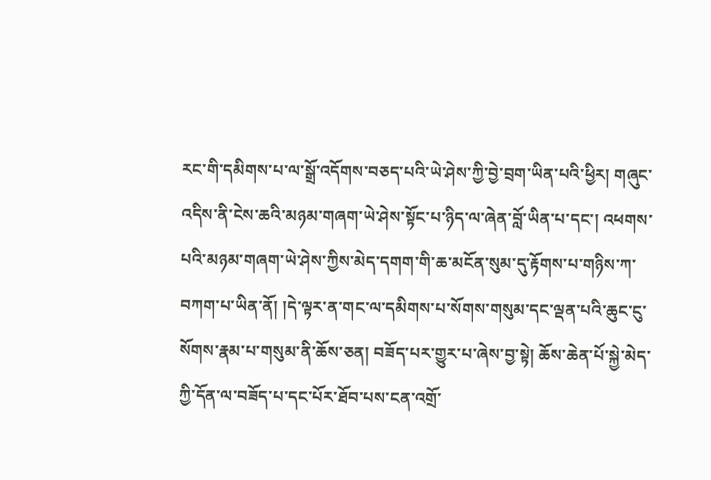རང་གི་དམིགས་པ་ལ་སྒྲོ་འདོགས་བཅད་པའི་ཡེ་ཤེས་ཀྱི་བྱེ་བྲག་ཡིན་པའི་ཕྱིར། གཞུང་འདིས་ནི་ངེས་ཆའི་མཉམ་གཞག་ཡེ་ཤེས་སྟོང་པ་ཉིད་ལ་ཞེན་བློ་ཡིན་པ་དང་། འཕགས་པའི་མཉམ་གཞག་ཡེ་ཤེས་ཀྱིས་མེད་དགག་གི་ཆ་མངོན་སུམ་དུ་རྟོགས་པ་གཉིས་ཀ་བཀག་པ་ཡིན་ནོ། །དེ་ལྟར་ན་གང་ལ་དམིགས་པ་སོགས་གསུམ་དང་ལྡན་པའི་ཆུང་ངུ་སོགས་རྣམ་པ་གསུམ་ནི་ཆོས་ཅན། བཟོད་པར་གྱུར་པ་ཞེས་བྱ་སྟེ། ཆོས་ཆེན་པོ་སྐྱེ་མེད་ཀྱི་དོན་ལ་བཟོད་པ་དང་པོར་ཐོབ་པས་ངན་འགྲོ་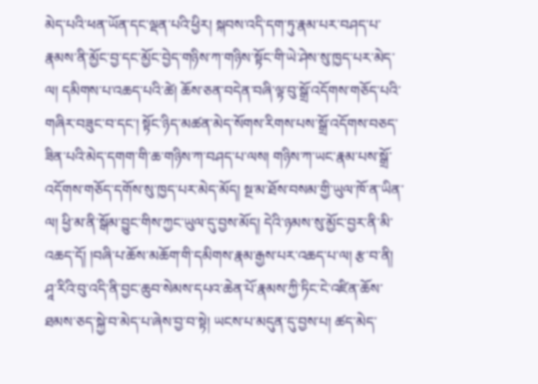མེད་པའི་ཕན་ཡོན་དང་ལྡན་པའི་ཕྱིར། སྐབས་འདི་དག་ཏུ་རྣམ་པར་བཤད་པ་རྣམས་ནི་མྱོང་བྱ་དང་མྱོང་བྱེད་གཉིས་ཀ་གཉིས་སྟོང་གི་ཡེ་ཤེས་སུ་ཁྱད་པར་མེད་ལ། དམིགས་པ་འཆད་པའི་ཚེ། ཆོས་ཅན་བདེན་བཞི་ལྟ་བུ་སྒྲོ་འདོགས་གཅོད་པའི་གཞིར་བཟུང་བ་དང་། སྟོང་ཉིད་མཚན་མེད་སོགས་རིགས་པས་སྒྲོ་འདོགས་བཅད་ཟིན་པའི་མེད་དགག་གི་ཆ་གཉིས་ཀ་བཤད་པ་ལས། གཉིས་ཀ་ཡང་རྣམ་པས་སྒྲོ་འདོགས་གཅོད་དགོས་སུ་ཁྱད་པར་མེད་མོད། སྔ་མ་ཐོས་བསམ་གྱི་ཡུལ་ཁོ་ན་ཡིན་ལ། ཕྱི་མ་ནི་སྒོམ་བྱུང་གིས་ཀྱང་ཡུལ་དུ་བྱས་མོད། དེའི་ཉམས་སུ་མྱོང་བྱར་ནི་མི་འཆད་དོ། །བཞི་པ་ཆོས་མཆོག་གི་དམིགས་རྣམ་རྒྱས་པར་འཆད་པ་ལ། རྩ་བ་ནི། ཤཱ་རིའི་བུ་འདི་ནི་བྱང་ཆུབ་སེམས་དཔའ་ཆེན་པོ་རྣམས་ཀྱི་ཏིང་ངེ་འཛིན་ཆོས་ཐམས་ཅད་སྐྱེ་བ་མེད་པ་ཞེས་བྱ་བ་སྟེ། ཡངས་པ་མདུན་དུ་བྱས་པ། ཚད་མེད་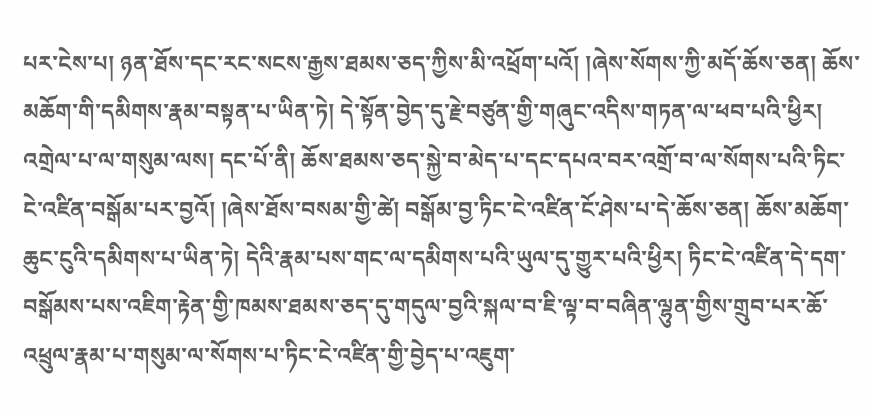པར་ངེས་པ། ཉན་ཐོས་དང་རང་སངས་རྒྱས་ཐམས་ཅད་ཀྱིས་མི་འཕྲོག་པའོ། །ཞེས་སོགས་ཀྱི་མདོ་ཆོས་ཅན། ཆོས་མཆོག་གི་དམིགས་རྣམ་བསྟན་པ་ཡིན་ཏེ། དེ་སྟོན་བྱེད་དུ་རྗེ་བཙུན་གྱི་གཞུང་འདིས་གཏན་ལ་ཕབ་པའི་ཕྱིར། འགྲེལ་པ་ལ་གསུམ་ལས། དང་པོ་ནི། ཆོས་ཐམས་ཅད་སྐྱེ་བ་མེད་པ་དང་དཔའ་བར་འགྲོ་བ་ལ་སོགས་པའི་ཏིང་ངེ་འཛིན་བསྒོམ་པར་བྱའོ། །ཞེས་ཐོས་བསམ་གྱི་ཚེ། བསྒོམ་བྱ་ཏིང་ངེ་འཛིན་ངོ་ཤེས་པ་དེ་ཆོས་ཅན། ཆོས་མཆོག་ཆུང་ངུའི་དམིགས་པ་ཡིན་ཏེ། དེའི་རྣམ་པས་གང་ལ་དམིགས་པའི་ཡུལ་དུ་གྱུར་པའི་ཕྱིར། ཏིང་ངེ་འཛིན་དེ་དག་བསྒོམས་པས་འཇིག་རྟེན་གྱི་ཁམས་ཐམས་ཅད་དུ་གདུལ་བྱའི་སྐལ་བ་ཇི་ལྟ་བ་བཞིན་ལྷུན་གྱིས་གྲུབ་པར་ཆོ་འཕྲུལ་རྣམ་པ་གསུམ་ལ་སོགས་པ་ཏིང་ངེ་འཛིན་གྱི་བྱེད་པ་འཇུག་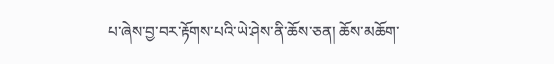པ་ཞེས་བྱ་བར་རྟོགས་པའི་ཡེ་ཤེས་ནི་ཆོས་ཅན། ཆོས་མཆོག་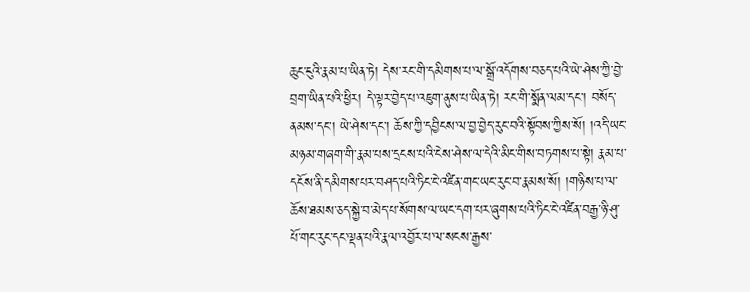ཆུང་ངུའི་རྣམ་པ་ཡིན་ཏེ། དེས་རང་གི་དམིགས་པ་ལ་སྒྲོ་འདོགས་བཅད་པའི་ཡེ་ཤེས་ཀྱི་བྱེ་བྲག་ཡིན་པའི་ཕྱིར། དེ་ལྟར་བྱེད་པ་འཇུག་ནུས་པ་ཡིན་ཏེ། རང་གི་སྨོན་ལམ་དང་། བསོད་ནམས་དང་། ཡེ་ཤེས་དང་། ཆོས་ཀྱི་དབྱིངས་ལ་བྱ་བྱེད་རུང་བའི་སྟོབས་ཀྱིས་སོ། །འདི་ཡང་མཉམ་གཞག་གི་རྣམ་པས་དྲངས་པའི་ངེས་ཤེས་ལ་དེའི་མིང་གིས་བཏགས་པ་སྟེ། རྣམ་པ་དངོས་ནི་དམིགས་པར་བཤད་པའི་ཏིང་ངེ་འཛིན་གང་ཡང་རུང་བ་རྣམས་སོ། །གཉིས་པ་ལ་ཆོས་ཐམས་ཅད་སྐྱེ་བ་མེད་པ་སོགས་ལ་ཡང་དག་པར་ཞུགས་པའི་ཏིང་ངེ་འཛིན་བརྒྱ་ཉི་ཤུ་པོ་གང་རུང་དང་ལྡན་པའི་རྣལ་འབྱོར་པ་ལ་སངས་རྒྱས་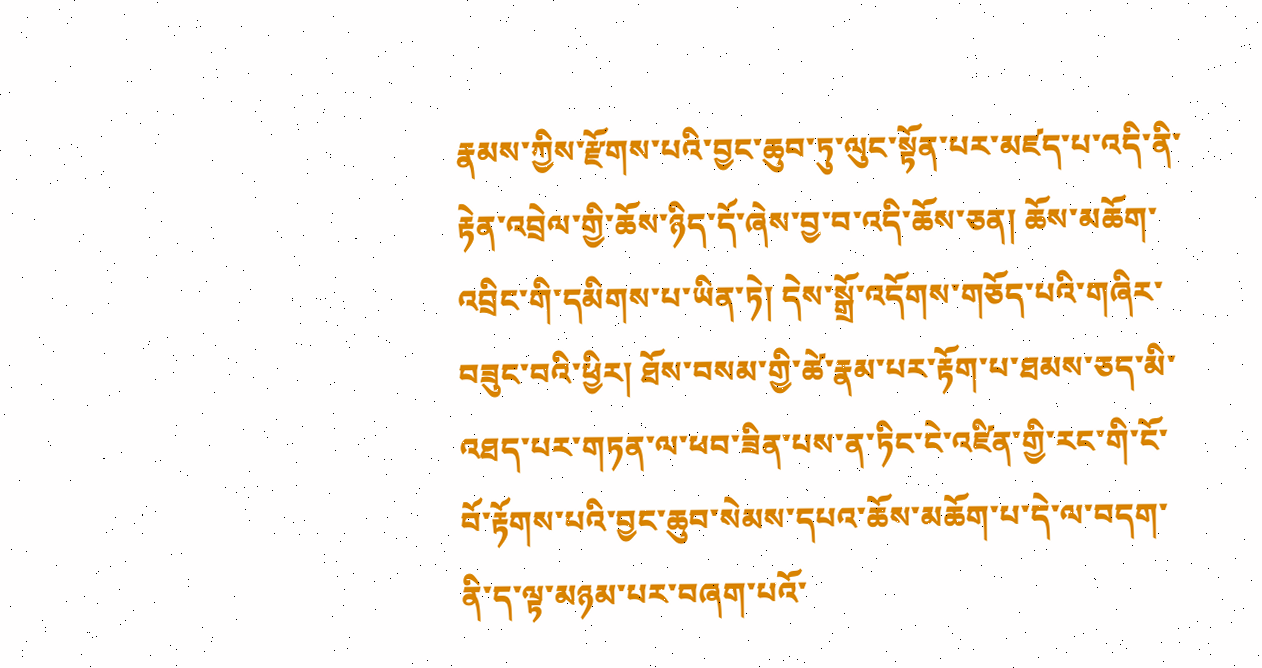རྣམས་ཀྱིས་རྫོགས་པའི་བྱང་ཆུབ་ཏུ་ལུང་སྟོན་པར་མཛད་པ་འདི་ནི་རྟེན་འབྲེལ་གྱི་ཆོས་ཉིད་དོ་ཞེས་བྱ་བ་འདི་ཆོས་ཅན། ཆོས་མཆོག་འབྲིང་གི་དམིགས་པ་ཡིན་ཏེ། དེས་སྒྲོ་འདོགས་གཅོད་པའི་གཞིར་བཟུང་བའི་ཕྱིར། ཐོས་བསམ་གྱི་ཚེ་རྣམ་པར་རྟོག་པ་ཐམས་ཅད་མི་འཐད་པར་གཏན་ལ་ཕབ་ཟིན་པས་ན་ཏིང་ངེ་འཛིན་གྱི་རང་གི་ངོ་བོ་རྟོགས་པའི་བྱང་ཆུབ་སེམས་དཔའ་ཆོས་མཆོག་པ་དེ་ལ་བདག་ནི་ད་ལྟ་མཉམ་པར་བཞག་པའོ་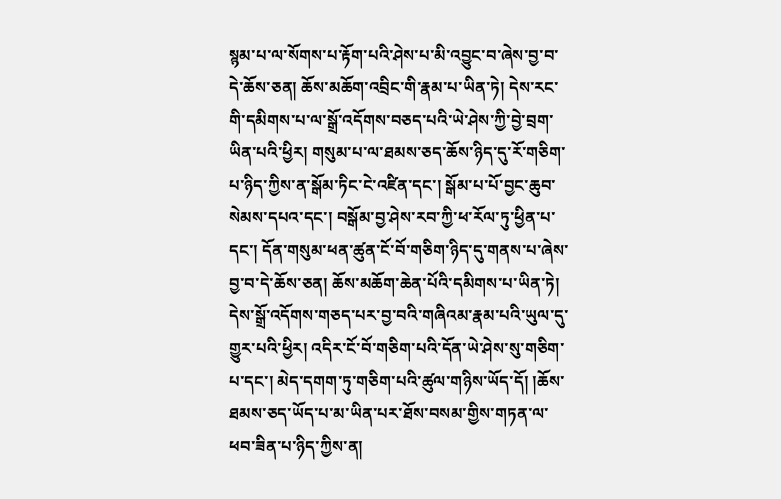སྙམ་པ་ལ་སོགས་པ་རྟོག་པའི་ཤེས་པ་མི་འབྱུང་བ་ཞེས་བྱ་བ་དེ་ཆོས་ཅན། ཆོས་མཆོག་འབྲིང་གི་རྣམ་པ་ཡིན་ཏེ། དེས་རང་གི་དམིགས་པ་ལ་སྒྲོ་འདོགས་བཅད་པའི་ཡེ་ཤེས་ཀྱི་བྱེ་བྲག་ཡིན་པའི་ཕྱིར། གསུམ་པ་ལ་ཐམས་ཅད་ཆོས་ཉིད་དུ་རོ་གཅིག་པ་ཉིད་ཀྱིས་ན་སྒོམ་ཏིང་ངེ་འཛིན་དང་། སྒོམ་པ་པོ་བྱང་ཆུབ་སེམས་དཔའ་དང་། བསྒོམ་བྱ་ཤེས་རབ་ཀྱི་ཕ་རོལ་ཏུ་ཕྱིན་པ་དང་། དོན་གསུམ་ཕན་ཚུན་ངོ་བོ་གཅིག་ཉིད་དུ་གནས་པ་ཞེས་བྱ་བ་དེ་ཆོས་ཅན། ཆོས་མཆོག་ཆེན་པོའི་དམིགས་པ་ཡིན་ཏེ། དེས་སྒྲོ་འདོགས་གཅད་པར་བྱ་བའི་གཞིའམ་རྣམ་པའི་ཡུལ་དུ་གྱུར་པའི་ཕྱིར། འདིར་ངོ་བོ་གཅིག་པའི་དོན་ཡེ་ཤེས་སུ་གཅིག་པ་དང་། མེད་དགག་ཏུ་གཅིག་པའི་ཚུལ་གཉིས་ཡོད་དོ། །ཆོས་ཐམས་ཅད་ཡོད་པ་མ་ཡིན་པར་ཐོས་བསམ་གྱིས་གཏན་ལ་ཕབ་ཟིན་པ་ཉིད་ཀྱིས་ན།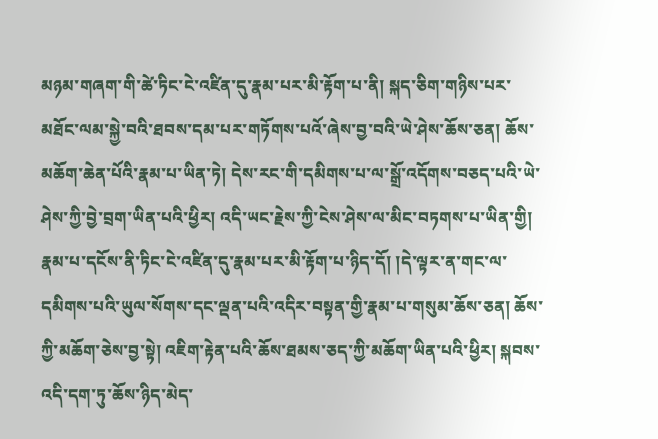མཉམ་གཞག་གི་ཚེ་ཏིང་ངེ་འཛིན་དུ་རྣམ་པར་མི་རྟོག་པ་ནི། སྐད་ཅིག་གཉིས་པར་མཐོང་ལམ་སྐྱེ་བའི་ཐབས་དམ་པར་གཏོགས་པའོ་ཞེས་བྱ་བའི་ཡེ་ཤེས་ཆོས་ཅན། ཆོས་མཆོག་ཆེན་པོའི་རྣམ་པ་ཡིན་ཏེ། དེས་རང་གི་དམིགས་པ་ལ་སྒྲོ་འདོགས་བཅད་པའི་ཡེ་ཤེས་ཀྱི་བྱེ་བྲག་ཡིན་པའི་ཕྱིར། འདི་ཡང་རྗེས་ཀྱི་ངེས་ཤེས་ལ་མིང་བཏགས་པ་ཡིན་གྱི། རྣམ་པ་དངོས་ནི་ཏིང་ངེ་འཛིན་དུ་རྣམ་པར་མི་རྟོག་པ་ཉིད་དོ། །དེ་ལྟར་ན་གང་ལ་དམིགས་པའི་ཡུལ་སོགས་དང་ལྡན་པའི་འདིར་བསྟན་གྱི་རྣམ་པ་གསུམ་ཆོས་ཅན། ཆོས་ཀྱི་མཆོག་ཅེས་བྱ་སྟེ། འཇིག་རྟེན་པའི་ཆོས་ཐམས་ཅད་ཀྱི་མཆོག་ཡིན་པའི་ཕྱིར། སྐབས་འདི་དག་ཏུ་ཆོས་ཉིད་མེད་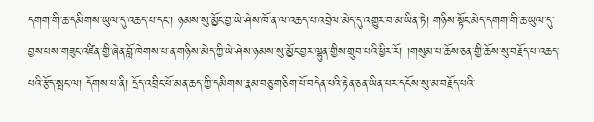དགག་གི་ཆ་དམིགས་ཡུལ་དུ་འཆད་པ་དང་། ཉམས་སུ་མྱོང་བྱ་ཡེ་ཤེས་ཁོ་ན་ལ་འཆད་པ་འབྲེལ་མེད་དུ་འགྱུར་བ་མ་ཡིན་ཏེ། གཉིས་སྟོང་མེད་དགག་གི་ཆ་ཡུལ་དུ་བྱས་པས་གཟུང་འཛིན་གྱི་ཞེན་བློ་ཁེགས་པ་ན་གཉིས་མེད་ཀྱི་ཡེ་ཤེས་ཉམས་སུ་མྱོང་བྱར་ལྷུན་གྱིས་གྲུབ་པའི་ཕྱིར་རོ། །གསུམ་པ་ཆོས་ཅན་གྱི་ཆོས་སུ་བརྗོད་པ་འཆད་པའི་རྩོད་སྤང་ལ། དོགས་པ་ནི། དྲོད་འབྲིང་པོ་མན་ཆད་ཀྱི་དམིགས་རྣམ་བཅུ་གཅིག་པོ་བདེན་པའི་རྟེན་ཅན་ཡིན་པར་དངོས་སུ་མ་བརྗོད་པའི་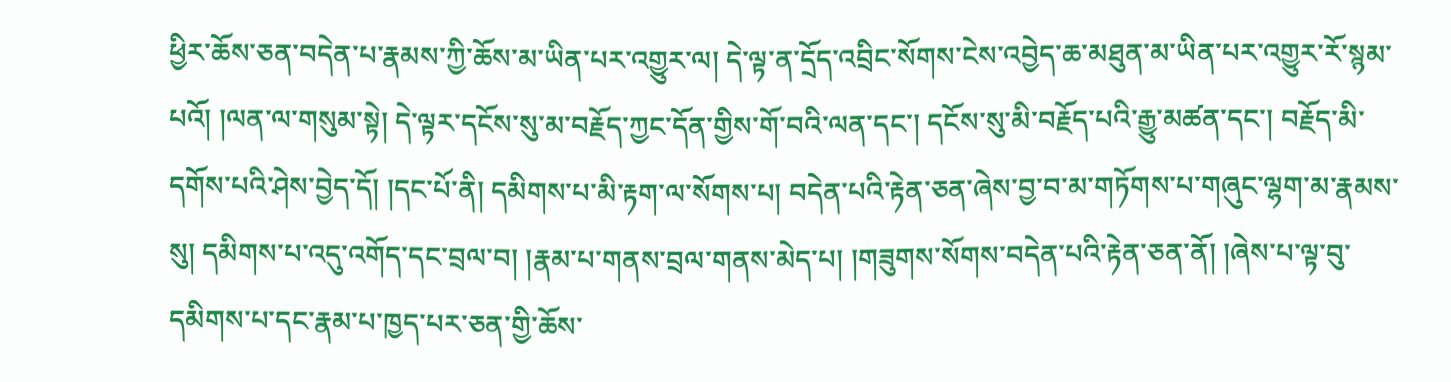ཕྱིར་ཆོས་ཅན་བདེན་པ་རྣམས་ཀྱི་ཆོས་མ་ཡིན་པར་འགྱུར་ལ། དེ་ལྟ་ན་དྲོད་འབྲིང་སོགས་ངེས་འབྱེད་ཆ་མཐུན་མ་ཡིན་པར་འགྱུར་རོ་སྙམ་པའོ། །ལན་ལ་གསུམ་སྟེ། དེ་ལྟར་དངོས་སུ་མ་བརྗོད་ཀྱང་དོན་གྱིས་གོ་བའི་ལན་དང་། དངོས་སུ་མི་བརྗོད་པའི་རྒྱུ་མཚན་དང་། བརྗོད་མི་དགོས་པའི་ཤེས་བྱེད་དོ། །དང་པོ་ནི། དམིགས་པ་མི་རྟག་ལ་སོགས་པ། བདེན་པའི་རྟེན་ཅན་ཞེས་བྱ་བ་མ་གཏོགས་པ་གཞུང་ལྷག་མ་རྣམས་སུ། དམིགས་པ་འདུ་འགོད་དང་བྲལ་བ། །རྣམ་པ་གནས་བྲལ་གནས་མེད་པ། །གཟུགས་སོགས་བདེན་པའི་རྟེན་ཅན་ནོ། །ཞེས་པ་ལྟ་བུ་དམིགས་པ་དང་རྣམ་པ་ཁྱད་པར་ཅན་གྱི་ཆོས་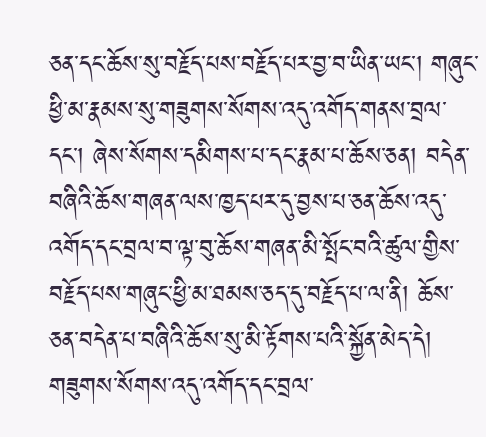ཅན་དང་ཆོས་སུ་བརྗོད་པས་བརྗོད་པར་བྱ་བ་ཡིན་ཡང་། གཞུང་ཕྱི་མ་རྣམས་སུ་གཟུགས་སོགས་འདུ་འགོད་གནས་བྲལ་དང་། ཞེས་སོགས་དམིགས་པ་དང་རྣམ་པ་ཆོས་ཅན། བདེན་བཞིའི་ཆོས་གཞན་ལས་ཁྱད་པར་དུ་བྱས་པ་ཅན་ཆོས་འདུ་འགོད་དང་བྲལ་བ་ལྟ་བུ་ཆོས་གཞན་མི་སྤོང་བའི་ཚུལ་གྱིས་བརྗོད་པས་གཞུང་ཕྱི་མ་ཐམས་ཅད་དུ་བརྗོད་པ་ལ་ནི། ཆོས་ཅན་བདེན་པ་བཞིའི་ཆོས་སུ་མི་རྟོགས་པའི་སྐྱོན་མེད་དེ། གཟུགས་སོགས་འདུ་འགོད་དང་བྲལ་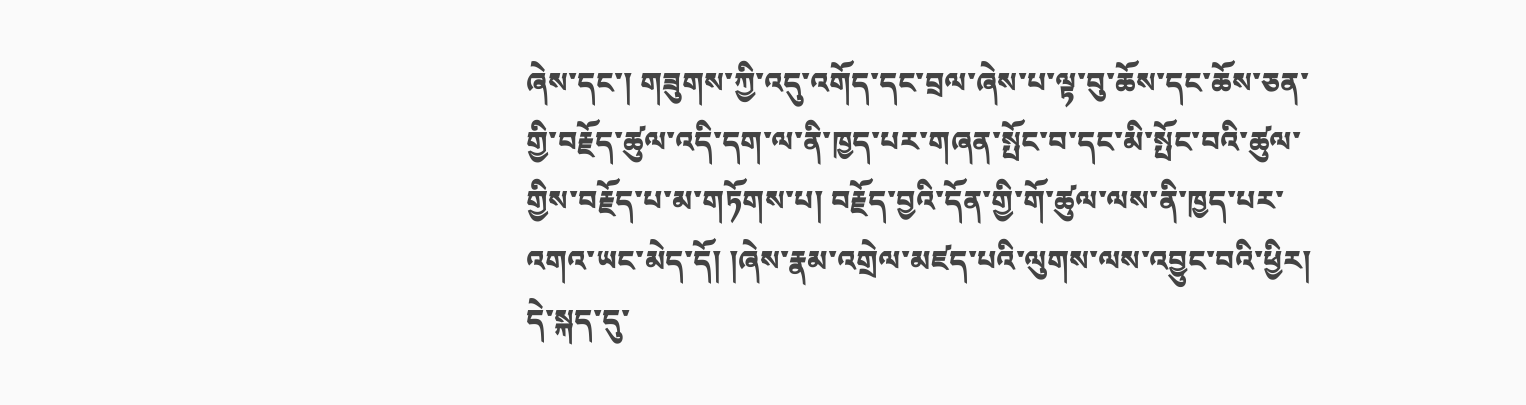ཞེས་དང་། གཟུགས་ཀྱི་འདུ་འགོད་དང་བྲལ་ཞེས་པ་ལྟ་བུ་ཆོས་དང་ཆོས་ཅན་གྱི་བརྗོད་ཚུལ་འདི་དག་ལ་ནི་ཁྱད་པར་གཞན་སྤོང་བ་དང་མི་སྤོང་བའི་ཚུལ་གྱིས་བརྗོད་པ་མ་གཏོགས་པ། བརྗོད་བྱའི་དོན་གྱི་གོ་ཚུལ་ལས་ནི་ཁྱད་པར་འགའ་ཡང་མེད་དོ། །ཞེས་རྣམ་འགྲེལ་མཛད་པའི་ལུགས་ལས་འབྱུང་བའི་ཕྱིར། དེ་སྐད་དུ་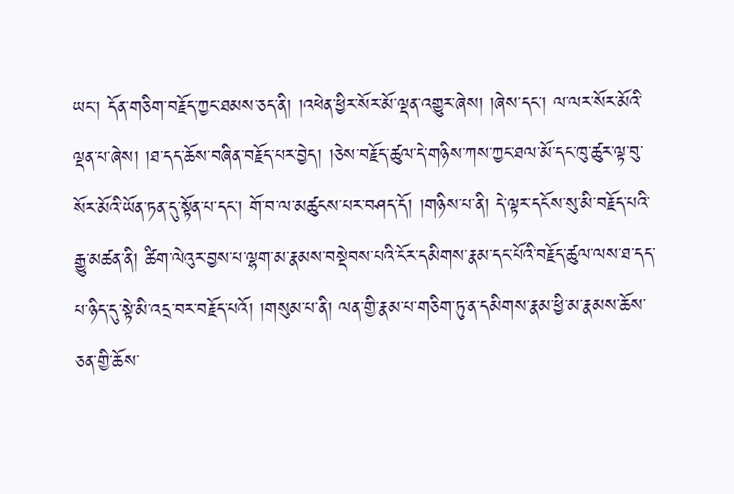ཡང་། དོན་གཅིག་བརྗོད་ཀྱང་ཐམས་ཅད་ནི། །འཕེན་ཕྱིར་སོར་མོ་ལྡན་འགྱུར་ཞེས། །ཞེས་དང་། ལ་ལར་སོར་མོའི་ལྡན་པ་ཞེས། །ཐ་དད་ཆོས་བཞིན་བརྗོད་པར་བྱེད། །ཅེས་བརྗོད་ཚུལ་དེ་གཉིས་ཀས་ཀྱང་ཐལ་མོ་དང་ཁུ་ཚུར་ལྟ་བུ་སོར་མོའི་ཡོན་ཏན་དུ་སྟོན་པ་དང་། གོ་བ་ལ་མཚུངས་པར་བཤད་དོ། །གཉིས་པ་ནི། དེ་ལྟར་དངོས་སུ་མི་བརྗོད་པའི་རྒྱུ་མཚན་ནི། ཚིག་ལེའུར་བྱས་པ་ལྷག་མ་རྣམས་བསྡེབས་པའི་ངོར་དམིགས་རྣམ་དང་པོའི་བརྗོད་ཚུལ་ལས་ཐ་དད་པ་ཉིད་དུ་སྟེ་མི་འདྲ་བར་བརྗོད་པའོ། །གསུམ་པ་ནི། ལན་གྱི་རྣམ་པ་གཅིག་ཏུ་ན་དམིགས་རྣམ་ཕྱི་མ་རྣམས་ཆོས་ཅན་གྱི་ཆོས་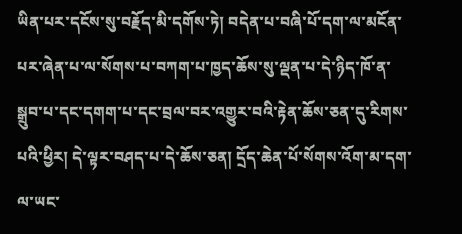ཡིན་པར་དངོས་སུ་བརྗོད་མི་དགོས་ཏེ། བདེན་པ་བཞི་པོ་དག་ལ་མངོན་པར་ཞེན་པ་ལ་སོགས་པ་བཀག་པ་ཁྱད་ཆོས་སུ་ལྡན་པ་དེ་ཉིད་ཁོ་ན་སྒྲུབ་པ་དང་དགག་པ་དང་བྲལ་བར་འགྱུར་བའི་རྟེན་ཆོས་ཅན་དུ་རིགས་པའི་ཕྱིར། དེ་ལྟར་བཤད་པ་དེ་ཆོས་ཅན། དྲོད་ཆེན་པོ་སོགས་འོག་མ་དག་ལ་ཡང་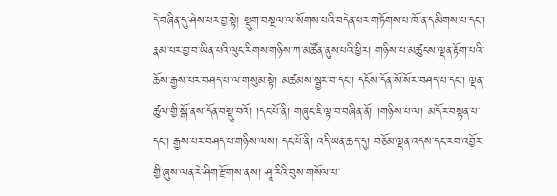དེ་བཞིན་དུ་ཤེས་པར་བྱ་སྟེ། སྡུག་བསྔལ་ལ་སོགས་པའི་བདེན་པར་གཏོགས་པ་ཁོ་ན་དམིགས་པ་དང་། རྣམ་པར་བྱ་བ་ཡིན་པའི་ལུང་རིགས་གཉིས་ཀ་མཚོན་ནུས་པའི་ཕྱིར། གཉིས་པ་མཚུངས་ལྡན་རྟོག་པའི་ཆོས་རྒྱས་པར་བཤད་པ་ལ་གསུམ་སྟེ། མཚམས་སྦྱར་བ་དང་། དངོས་དོན་སོ་སོར་བཤད་པ་དང་། ལྡན་ཚུལ་གྱི་སྒོ་ནས་དོན་བསྡུ་བའོ། །དང་པོ་ནི། གཞུང་ཇི་ལྟ་བ་བཞིན་ནོ། །གཉིས་པ་ལ། མདོར་བསྟན་པ་དང་། རྒྱས་པར་བཤད་པ་གཉིས་ལས། དང་པོ་ནི། འདི་ཡན་ཆད་དུ། བཅོམ་ལྡན་འདས་དང་རབ་འབྱོར་གྱི་ཞུས་ལན་རེ་ཤིག་རྫོགས་ནས། ཤཱ་རིའི་བུས་གསོལ་པ་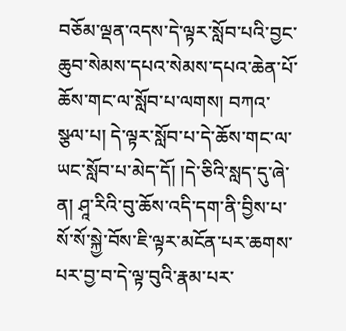བཅོམ་ལྡན་འདས་དེ་ལྟར་སློབ་པའི་བྱང་ཆུབ་སེམས་དཔའ་སེམས་དཔའ་ཆེན་པོ་ཆོས་གང་ལ་སློབ་པ་ལགས། བཀའ་སྩལ་པ། དེ་ལྟར་སློབ་པ་དེ་ཆོས་གང་ལ་ཡང་སློབ་པ་མེད་དོ། །དེ་ཅིའི་སླད་དུ་ཞེ་ན། ཤཱ་རིའི་བུ་ཆོས་འདི་དག་ནི་བྱིས་པ་སོ་སོ་སྐྱེ་བོས་ཇི་ལྟར་མངོན་པར་ཆགས་པར་བྱ་བ་དེ་ལྟ་བུའི་རྣམ་པར་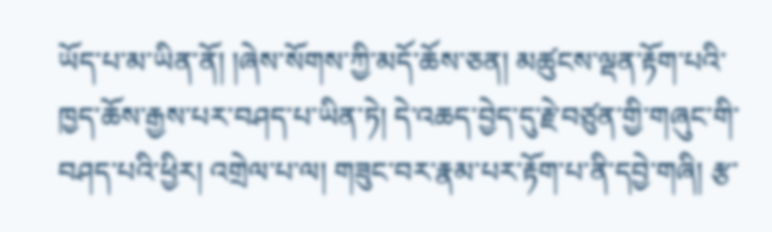ཡོད་པ་མ་ཡིན་ནོ། །ཞེས་སོགས་ཀྱི་མདོ་ཆོས་ཅན། མཚུངས་ལྡན་རྟོག་པའི་ཁྱད་ཆོས་རྒྱས་པར་བཤད་པ་ཡིན་ཏེ། དེ་འཆད་བྱེད་དུ་རྗེ་བཙུན་གྱི་གཞུང་གི་བཤད་པའི་ཕྱིར། འགྲེལ་པ་ལ། གཟུང་བར་རྣམ་པར་རྟོག་པ་ནི་དབྱེ་གཞི། རྩ་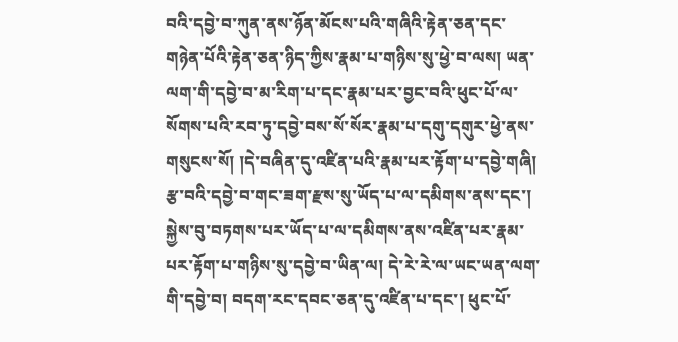བའི་དབྱེ་བ་ཀུན་ནས་ཉོན་མོངས་པའི་གཞིའི་རྟེན་ཅན་དང་གཉེན་པོའི་རྟེན་ཅན་ཉིད་ཀྱིས་རྣམ་པ་གཉིས་སུ་ཕྱེ་བ་ལས། ཡན་ལག་གི་དབྱེ་བ་མ་རིག་པ་དང་རྣམ་པར་བྱང་བའི་ཕུང་པོ་ལ་སོགས་པའི་རབ་ཏུ་དབྱེ་བས་སོ་སོར་རྣམ་པ་དགུ་དགུར་ཕྱེ་ནས་གསུངས་སོ། །དེ་བཞིན་དུ་འཛིན་པའི་རྣམ་པར་རྟོག་པ་དབྱེ་གཞི། རྩ་བའི་དབྱེ་བ་གང་ཟག་རྫས་སུ་ཡོད་པ་ལ་དམིགས་ནས་དང་། སྐྱེས་བུ་བཏགས་པར་ཡོད་པ་ལ་དམིགས་ནས་འཛིན་པར་རྣམ་པར་རྟོག་པ་གཉིས་སུ་དབྱེ་བ་ཡིན་ལ། དེ་རེ་རེ་ལ་ཡང་ཡན་ལག་གི་དབྱེ་བ། བདག་རང་དབང་ཅན་དུ་འཛིན་པ་དང་། ཕུང་པོ་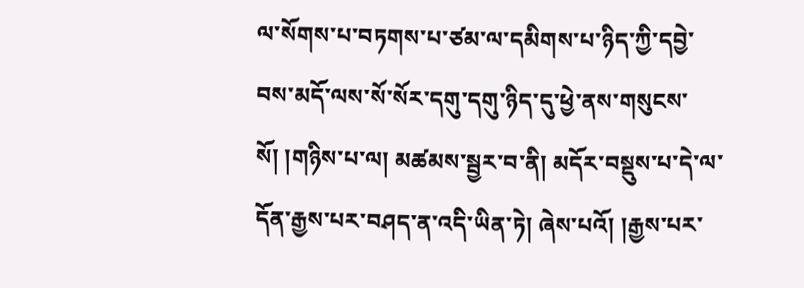ལ་སོགས་པ་བཏགས་པ་ཙམ་ལ་དམིགས་པ་ཉིད་ཀྱི་དབྱེ་བས་མདོ་ལས་སོ་སོར་དགུ་དགུ་ཉིད་དུ་ཕྱེ་ནས་གསུངས་སོ། །གཉིས་པ་ལ། མཚམས་སྦྱར་བ་ནི། མདོར་བསྡུས་པ་དེ་ལ་དོན་རྒྱས་པར་བཤད་ན་འདི་ཡིན་ཏེ། ཞེས་པའོ། །རྒྱས་པར་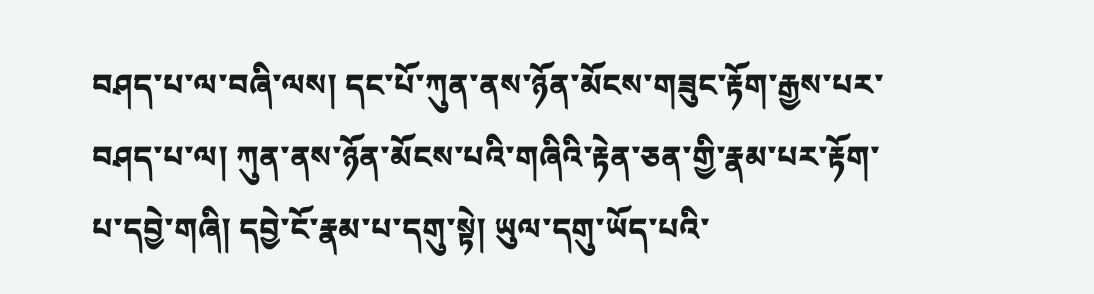བཤད་པ་ལ་བཞི་ལས། དང་པོ་ཀུན་ནས་ཉོན་མོངས་གཟུང་རྟོག་རྒྱས་པར་བཤད་པ་ལ། ཀུན་ནས་ཉོན་མོངས་པའི་གཞིའི་རྟེན་ཅན་གྱི་རྣམ་པར་རྟོག་པ་དབྱེ་གཞི། དབྱེ་ངོ་རྣམ་པ་དགུ་སྟེ། ཡུལ་དགུ་ཡོད་པའི་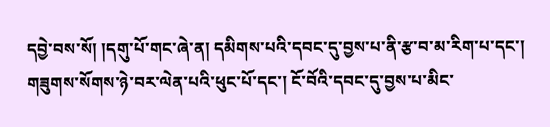དབྱེ་བས་སོ། །དགུ་པོ་གང་ཞེ་ན། དམིགས་པའི་དབང་དུ་བྱས་པ་ནི་རྩ་བ་མ་རིག་པ་དང་། གཟུགས་སོགས་ཉེ་བར་ལེན་པའི་ཕུང་པོ་དང་། ངོ་བོའི་དབང་དུ་བྱས་པ་མིང་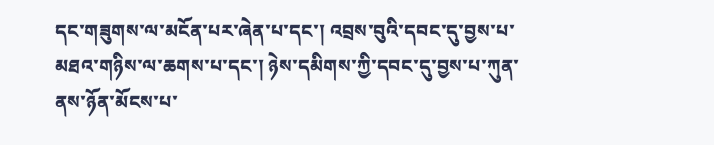དང་གཟུགས་ལ་མངོན་པར་ཞེན་པ་དང་། འབྲས་བུའི་དབང་དུ་བྱས་པ་མཐའ་གཉིས་ལ་ཆགས་པ་དང་། ཉེས་དམིགས་ཀྱི་དབང་དུ་བྱས་པ་ཀུན་ནས་ཉོན་མོངས་པ་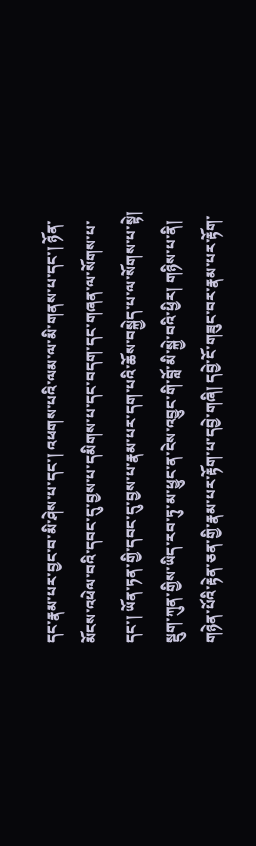དང་རྣམ་པར་བྱང་བ་མི་ཤེས་པ་དང་། འཕགས་པའི་ལམ་ལ་མི་གནས་པ་དང་། ཉོན་མོངས་འཕེལ་བའི་དབང་དུ་བྱས་པ་དམིགས་པ་དང་བདག་དང་གཞན་ལ་སོགས་པ་དང་། ཡོན་ཏན་གྱི་དབང་དུ་བྱས་པ་རྣམ་པར་དག་པའི་ཆོས་བསྐྱེད་པ་ལ་སོགས་པ་སྟེ། སྡུག་ཀུན་གྱིས་ཡིད་རབ་ཏུ་མ་ཕྱུང་ན་ངེས་འབྱུང་གི་བློ་མི་སྐྱེ་བའི་ཕྱིར། གཉིས་པ་ནི། གཉེན་པོའི་རྟེན་ཅན་གྱི་རྣམ་པར་རྟོག་པ་དབྱེ་གཞི། དབྱེ་ངོ་གཟུང་བར་རྣམ་པར་རྟོག་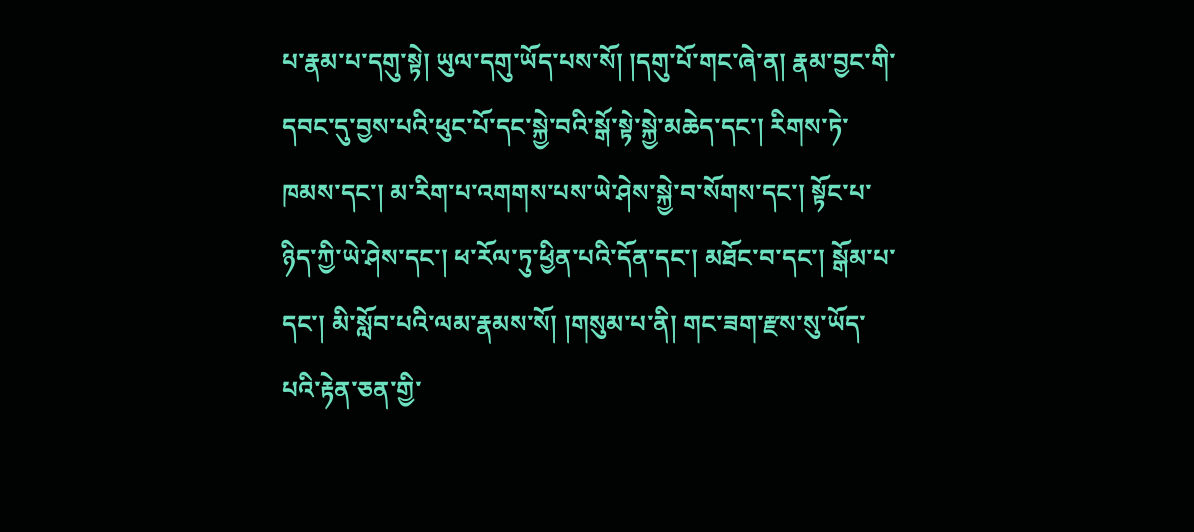པ་རྣམ་པ་དགུ་སྟེ། ཡུལ་དགུ་ཡོད་པས་སོ། །དགུ་པོ་གང་ཞེ་ན། རྣམ་བྱང་གི་དབང་དུ་བྱས་པའི་ཕུང་པོ་དང་སྐྱེ་བའི་སྒོ་སྟེ་སྐྱེ་མཆེད་དང་། རིགས་ཏེ་ཁམས་དང་། མ་རིག་པ་འགགས་པས་ཡེ་ཤེས་སྐྱེ་བ་སོགས་དང་། སྟོང་པ་ཉིད་ཀྱི་ཡེ་ཤེས་དང་། ཕ་རོལ་ཏུ་ཕྱིན་པའི་དོན་དང་། མཐོང་བ་དང་། སྒོམ་པ་དང་། མི་སློབ་པའི་ལམ་རྣམས་སོ། །གསུམ་པ་ནི། གང་ཟག་རྫས་སུ་ཡོད་པའི་རྟེན་ཅན་གྱི་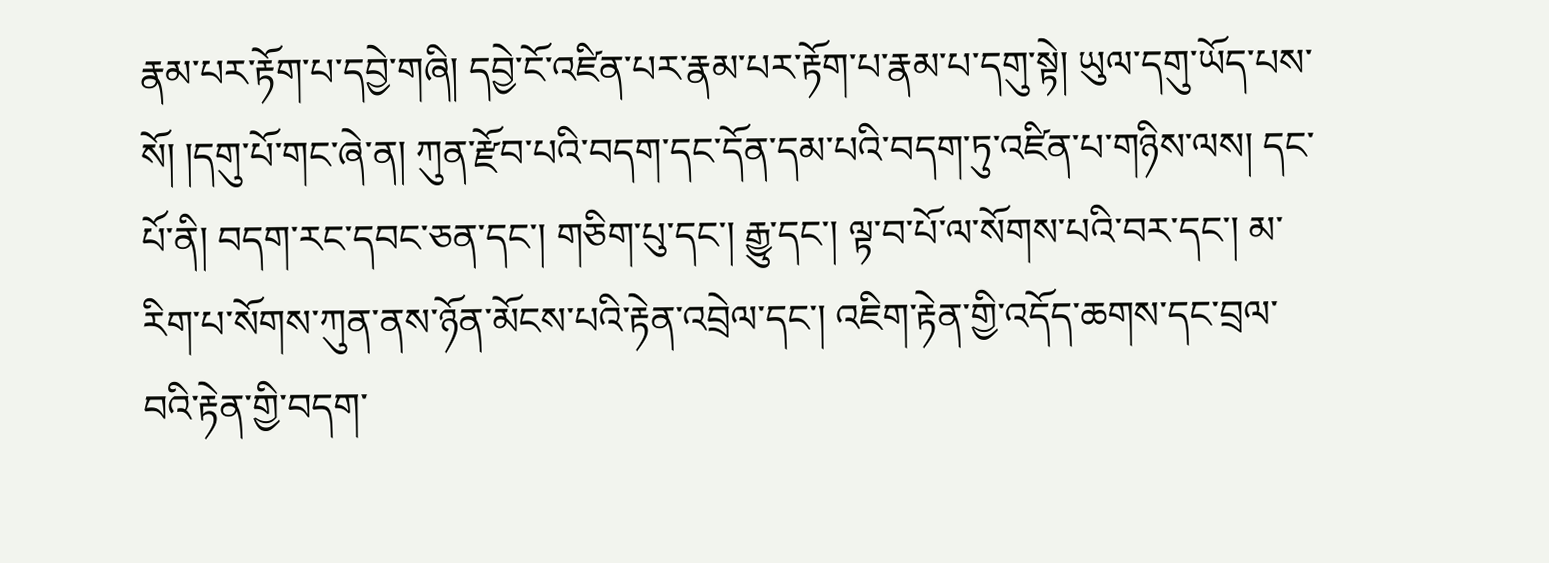རྣམ་པར་རྟོག་པ་དབྱེ་གཞི། དབྱེ་ངོ་འཛིན་པར་རྣམ་པར་རྟོག་པ་རྣམ་པ་དགུ་སྟེ། ཡུལ་དགུ་ཡོད་པས་སོ། །དགུ་པོ་གང་ཞེ་ན། ཀུན་རྫོབ་པའི་བདག་དང་དོན་དམ་པའི་བདག་ཏུ་འཛིན་པ་གཉིས་ལས། དང་པོ་ནི། བདག་རང་དབང་ཅན་དང་། གཅིག་པུ་དང་། རྒྱུ་དང་། ལྟ་བ་པོ་ལ་སོགས་པའི་བར་དང་། མ་རིག་པ་སོགས་ཀུན་ནས་ཉོན་མོངས་པའི་རྟེན་འབྲེལ་དང་། འཇིག་རྟེན་གྱི་འདོད་ཆགས་དང་བྲལ་བའི་རྟེན་གྱི་བདག་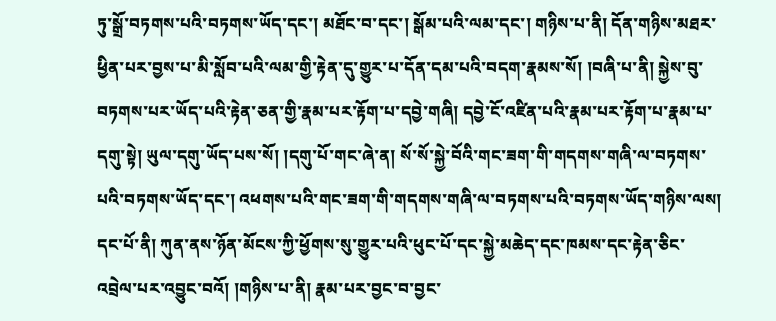ཏུ་སྒྲོ་བཏགས་པའི་བཏགས་ཡོད་དང་། མཐོང་བ་དང་། སྒོམ་པའི་ལམ་དང་། གཉིས་པ་ནི། དོན་གཉིས་མཐར་ཕྱིན་པར་བྱས་པ་མི་སློབ་པའི་ལམ་གྱི་རྟེན་དུ་གྱུར་པ་དོན་དམ་པའི་བདག་རྣམས་སོ། །བཞི་པ་ནི། སྐྱེས་བུ་བཏགས་པར་ཡོད་པའི་རྟེན་ཅན་གྱི་རྣམ་པར་རྟོག་པ་དབྱེ་གཞི། དབྱེ་ངོ་འཛིན་པའི་རྣམ་པར་རྟོག་པ་རྣམ་པ་དགུ་སྟེ། ཡུལ་དགུ་ཡོད་པས་སོ། །དགུ་པོ་གང་ཞེ་ན། སོ་སོ་སྐྱེ་བོའི་གང་ཟག་གི་གདགས་གཞི་ལ་བཏགས་པའི་བཏགས་ཡོད་དང་། འཕགས་པའི་གང་ཟག་གི་གདགས་གཞི་ལ་བཏགས་པའི་བཏགས་ཡོད་གཉིས་ལས། དང་པོ་ནི། ཀུན་ནས་ཉོན་མོངས་ཀྱི་ཕྱོགས་སུ་གྱུར་པའི་ཕུང་པོ་དང་སྐྱེ་མཆེད་དང་ཁམས་དང་རྟེན་ཅིང་འབྲེལ་པར་འབྱུང་བའོ། །གཉིས་པ་ནི། རྣམ་པར་བྱང་བ་བྱང་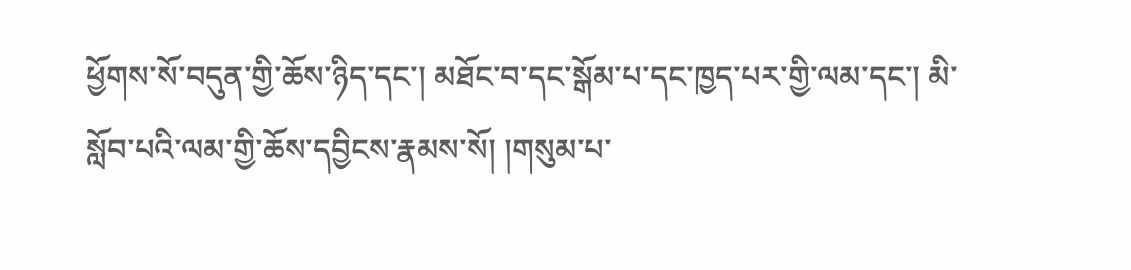ཕྱོགས་སོ་བདུན་གྱི་ཆོས་ཉིད་དང་། མཐོང་བ་དང་སྒོམ་པ་དང་ཁྱད་པར་གྱི་ལམ་དང་། མི་སློབ་པའི་ལམ་གྱི་ཆོས་དབྱིངས་རྣམས་སོ། །གསུམ་པ་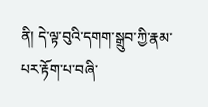ནི། དེ་ལྟ་བུའི་དགག་སྒྲུབ་ཀྱི་རྣམ་པར་རྟོག་པ་བཞི་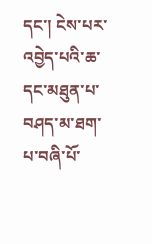དང་། ངེས་པར་འབྱེད་པའི་ཆ་དང་མཐུན་པ་བཤད་མ་ཐག་པ་བཞི་པོ་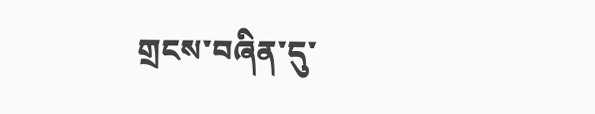གྲངས་བཞིན་དུ་